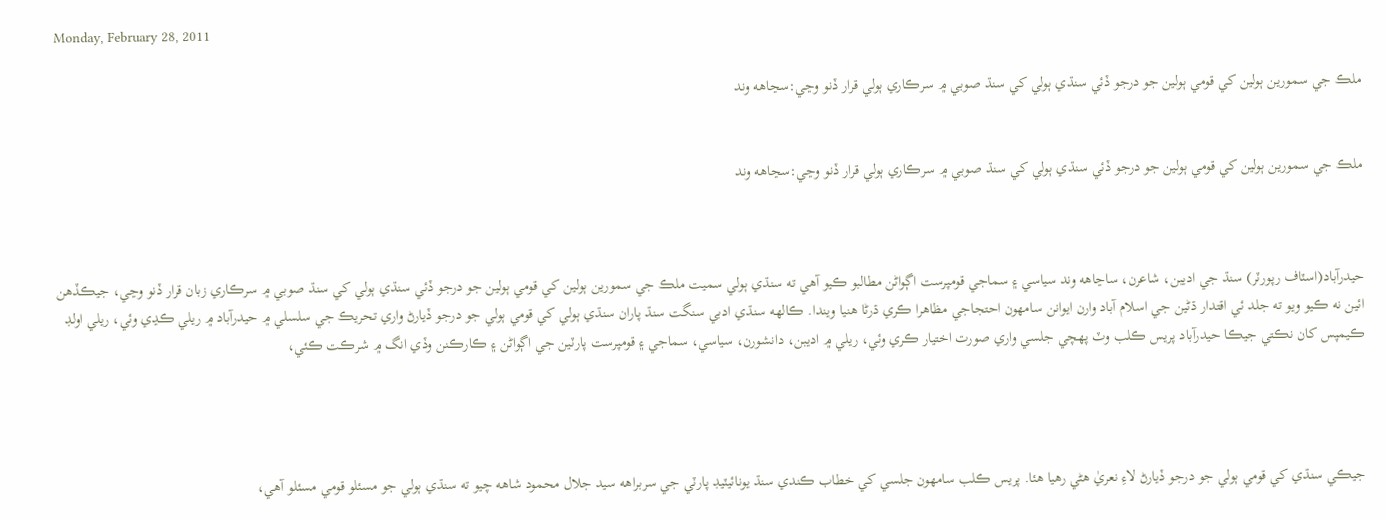Monday, February 28, 2011

ملڪ جي سمورين ٻولين کي قومي ٻولين جو درجو ڏئي سنڌي ٻولي کي سنڌ صوبي ۾ سرڪاري ٻولي قرار ڏنو وڃي:سڃاهه وند


ملڪ جي سمورين ٻولين کي قومي ٻولين جو درجو ڏئي سنڌي ٻولي کي سنڌ صوبي ۾ سرڪاري ٻولي قرار ڏنو وڃي:سڃاهه وند



حيدرآباد(اسٽاف رپورٽر) سنڌ جي اديبن، شاعرن، ساڃاهه وند سياسي ۽ سماجي قومپرست اڳواڻن مطالبو ڪيو آهي ته سنڌي ٻولي سميت ملڪ جي سمورين ٻولين کي قومي ٻولين جو درجو ڏئي سنڌي ٻولي کي سنڌ صوبي ۾ سرڪاري زبان قرار ڏنو وڃي، جيڪڏهن ائين نه ڪيو ويو ته جلد ئي اقتدار ڌڻين جي اسلام آباد وارن ايوانن سامهون احتجاجي مظاهرا ڪري ڌرڻا هنيا ويندا. ڪالهه سنڌي ادبي سنگت سنڌ پاران سنڌي ٻولي کي قومي ٻولي جو درجو ڏيارڻ واري تحريڪ جي سلسلي ۾ حيدرآباد ۾ ريلي ڪڍي وئي، ريلي اولڊ ڪيمپس کان نڪتي جيڪا حيدرآباد پريس ڪلب وٽ پهچي جلسي واري صورت اختيار ڪري وئي، ريلي ۾ اديبن، دانشورن، سياسي، سماجي ۽ قومپرست پارٽين جي اڳواڻن ۽ ڪارڪنن وڏي انگ ۾ شرڪت ڪئي،




جيڪي سنڌي کي قومي ٻولي جو درجو ڏيارڻ لاءِ نعريٰ هڻي رهيا هئا. پريس ڪلب سامهون جلسي کي خطاب ڪندي سنڌ يونائيٽيڊ پارٽي جي سربراهه سيد جلال محمود شاهه چيو ته سنڌي ٻولي جو مسئلو قومي مسئلو آهي،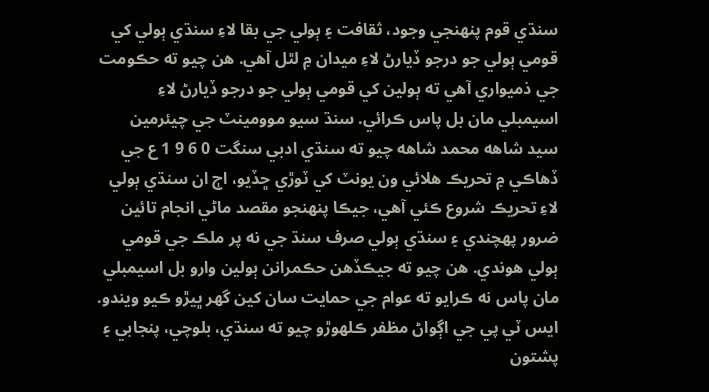سنڌي قوم پنهنجي وجود، ثقافت ۽ ٻولي جي بقا لاءِ سنڌي ٻولي کي قومي ٻولي جو درجو ڏيارڻ لاءِ ميدان ۾ لٿل آهي. هن چيو ته حڪومت جي ذميواري آهي ته ٻولين کي قومي ٻولي جو درجو ڏيارڻ لاءِ اسيمبلي مان بل پاس ڪرائي. سنڌ سيو موومينٽ جي چيئرمين سيد شاهه محمد شاهه چيو ته سنڌي ادبي سنگت 0 6 9 1 ع جي ڏهاڪي ۾ تحريڪ هلائي ون يونٽ کي ٽوڙي ڇڏيو، اڄ ان سنڌي ٻولي لاءِ تحريڪ شروع ڪئي آهي، جيڪا پنهنجو مقصد ماڻي انجام تائين ضرور پهچندي ۽ سنڌي ٻولي صرف سنڌ جي نه پر ملڪ جي قومي ٻولي هوندي. هن چيو ته جيڪڏهن حڪمرانن ٻولين وارو بل اسيمبلي مان پاس نه ڪرايو ته عوام جي حمايت سان کين گهر ڀيڙو ڪيو ويندو. ايس ٽي پي جي اڳواڻ مظفر ڪلهوڙو چيو ته سنڌي، بلوچي، پنجابي ۽ پشتون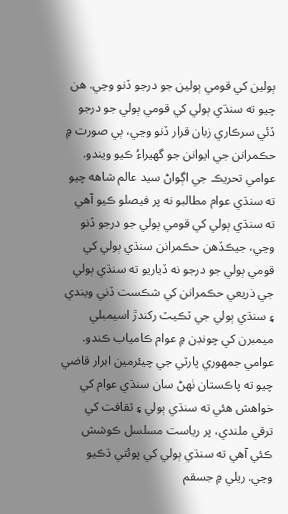ٻولين کي قومي ٻولين جو درجو ڏنو وڃي. هن چيو ته سنڌي ٻولي کي قومي ٻولي جو درجو ڏئي سرڪاري زبان قرار ڏنو وڃي، ٻي صورت ۾ حڪمرانن جي ايوانن جو گهيراءُ ڪيو ويندو. عوامي تحريڪ جي اڳواڻ سيد عالم شاهه چيو ته سنڌي عوام مطالبو نه پر فيصلو ڪيو آهي ته سنڌي ٻولي کي قومي ٻولي جو درجو ڏنو وڃي، جيڪڏهن حڪمرانن سنڌي ٻولي کي قومي ٻولي جو درجو نه ڏياريو ته سنڌي ٻولي جي ذريعي حڪمرانن کي شڪست ڏني ويندي ۽ سنڌي ٻولي جي ٽڪيٽ رکندڙ اسيمبلي ميمبرن کي چونڊن ۾ عوام ڪامياب ڪندو. عوامي جمهوري پارٽي جي چيئرمين ابرار قاضي چيو ته پاڪستان ٺهڻ سان سنڌي عوام کي خواهش هئي ته سنڌي ٻولي ۽ ثقافت کي ترقي ملندي، پر رياست مسلسل ڪوشش ڪئي آهي ته سنڌي ٻولي کي پوئتي ڌڪيو وڃي. ريلي ۾ جسقم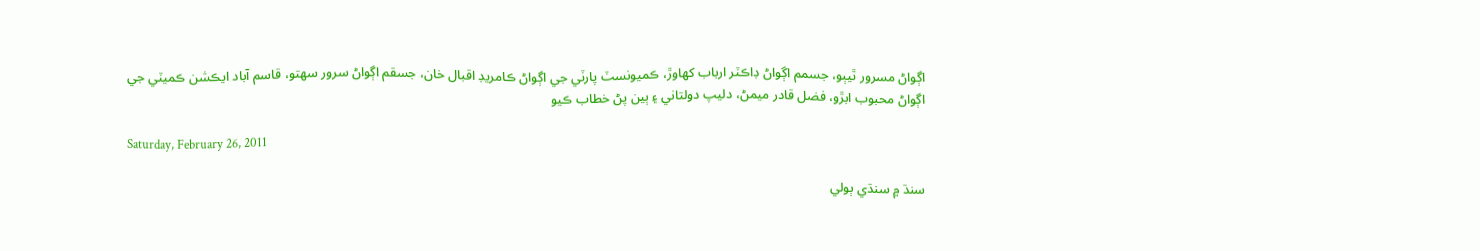اڳواڻ مسرور ٿيٻو، جسمم اڳواڻ ڊاڪٽر ارباب کهاوڙ، ڪميونسٽ پارٽي جي اڳواڻ ڪامريڊ اقبال خان، جسقم اڳواڻ سرور سهتو، قاسم آباد ايڪشن ڪميٽي جي اڳواڻ محبوب ابڙو، فضل قادر ميمڻ، دليپ دولتاني ۽ ٻين پڻ خطاب ڪيو

Saturday, February 26, 2011

سنڌ ۾ سنڌي ٻولي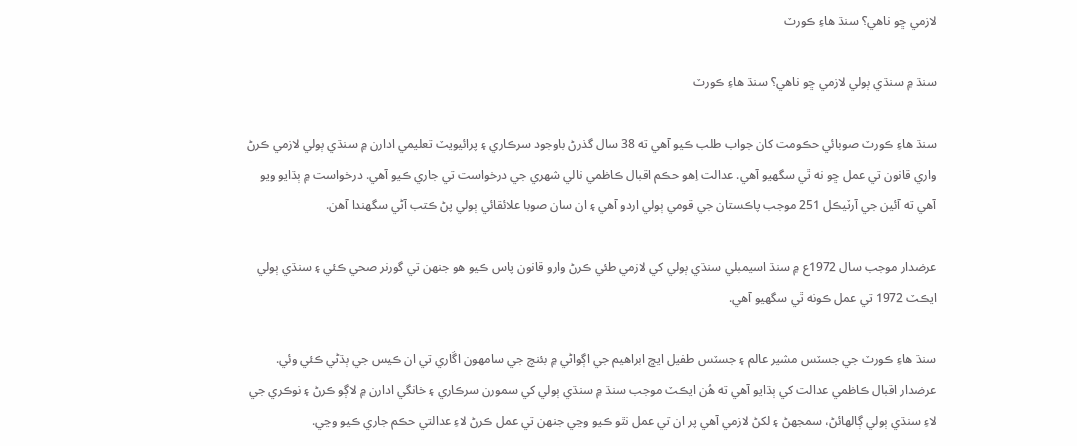لازمي ڇو ناهي؟ سنڌ هاءِ ڪورٽ

سنڌ ۾ سنڌي ٻولي لازمي ڇو ناهي؟ سنڌ هاءِ ڪورٽ

سنڌ هاءِ ڪورٽ صوبائي حڪومت کان جواب طلب ڪيو آهي ته 38 سال گذرڻ باوجود سرڪاري ۽ پرائيويٽ تعليمي ادارن ۾ سنڌي ٻولي لازمي ڪرڻ واري قانون تي عمل ڇو نه ٿي سگهيو آهي. عدالت اِهو حڪم اقبال ڪاظمي نالي شهري جي درخواست تي جاري ڪيو آهي. درخواست ۾ ٻڌايو ويو آهي ته آئين جي آرٽيڪل 251 موجب پاڪستان جي قومي ٻولي اردو آهي ۽ ان سان صوبا علائقائي ٻولي پڻ ڪتب آڻي سگهندا آهن.

عرضدار موجب سال 1972ع ۾ سنڌ اسيمبلي سنڌي ٻولي کي لازمي طئي ڪرڻ وارو قانون پاس ڪيو هو جنهن تي گورنر صحي ڪئي ۽ سنڌي ٻولي ايڪٽ 1972 تي عمل ڪونه ٿي سگهيو آهي.

سنڌ هاءِ ڪورٽ جي جسٽس مشير عالم ۽ جسٽس طفيل ايڇ ابراهيم جي اڳواڻي ۾ بئنچ جي سامهون اڱاري تي ان ڪيس جي ٻڌڻي ڪئي وئي. عرضدار اقبال ڪاظمي عدالت کي ٻڌايو آهي ته هُن ايڪٽ موجب سنڌ ۾ سنڌي ٻولي کي سمورن سرڪاري ۽ خانگي ادارن ۾ لاڳو ڪرڻ ۽ نوڪري جي لاءِ سنڌي ٻولي ڳالهائڻ، سمجهڻ ۽ لکڻ لازمي آهي پر ان تي عمل نٿو ڪيو وڃي جنهن تي عمل ڪرڻ لاءِ عدالتي حڪم جاري ڪيو وڃي.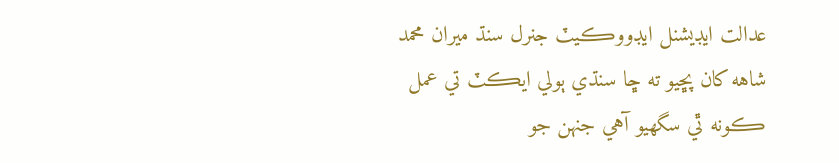عدالت ايڊيشنل ايڊووڪيٽ جنرل سنڌ ميران محمد شاهه کان پڇيو ته ڇا سنڌي ٻولي ايڪٽ تي عمل ڪونه ٿي سگهيو آهي جنهن جو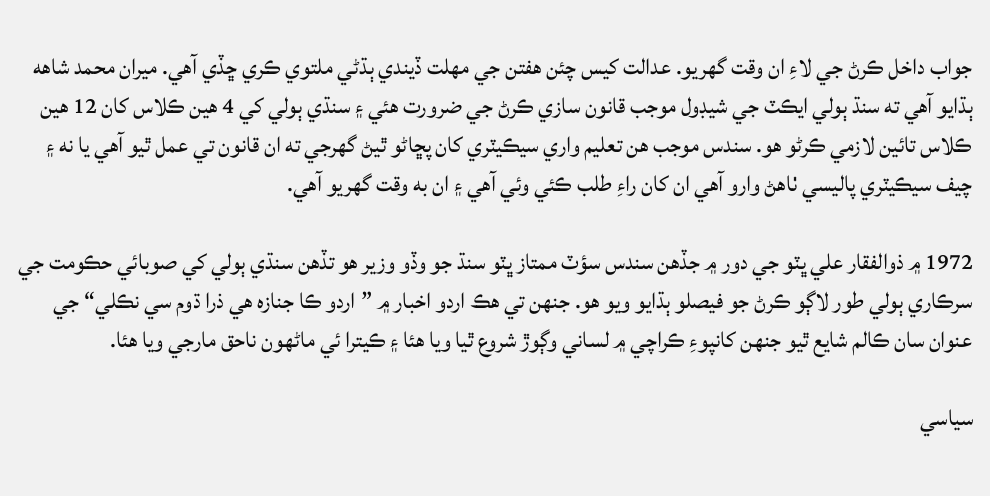جواب داخل ڪرڻ جي لاءِ ان وقت گهريو. عدالت کيس چئن هفتن جي مهلت ڏيندي ٻڌڻي ملتوي ڪري ڇڏي آهي. ميران محمد شاهه ٻڌايو آهي ته سنڌ ٻولي ايڪٽ جي شيڊول موجب قانون سازي ڪرڻ جي ضرورت هئي ۽ سنڌي ٻولي کي 4 هين ڪلاس کان 12 هين ڪلاس تائين لازمي ڪرڻو هو. سندس موجب هن تعليم واري سيڪيٽري کان پڇاڻو ٿيڻ گهرجي ته ان قانون تي عمل ٿيو آهي يا نه ۽ چيف سيڪيٽري پاليسي ٺاهڻ وارو آهي ان کان راءِ طلب ڪئي وئي آهي ۽ ان به وقت گهريو آهي.

1972 ۾ ذوالفقار علي ڀٽو جي دور ۾ جڏهن سندس سؤٽ ممتاز ڀٽو سنڌ جو وڏو وزير هو تڏهن سنڌي ٻولي کي صوبائي حڪومت جي سرڪاري ٻولي طور لاڳو ڪرڻ جو فيصلو ٻڌايو ويو هو. جنهن تي هڪ اردو اخبار ۾ ”اردو ڪا جنازه هي ذرا ڌوم سي نڪلي“ جي عنوان سان ڪالم شايع ٿيو جنهن کانپوءِ ڪراچي ۾ لساني وڳوڙ شروع ٿيا ويا هئا ۽ ڪيترا ئي ماڻهون ناحق مارجي ويا هئا.

سياسي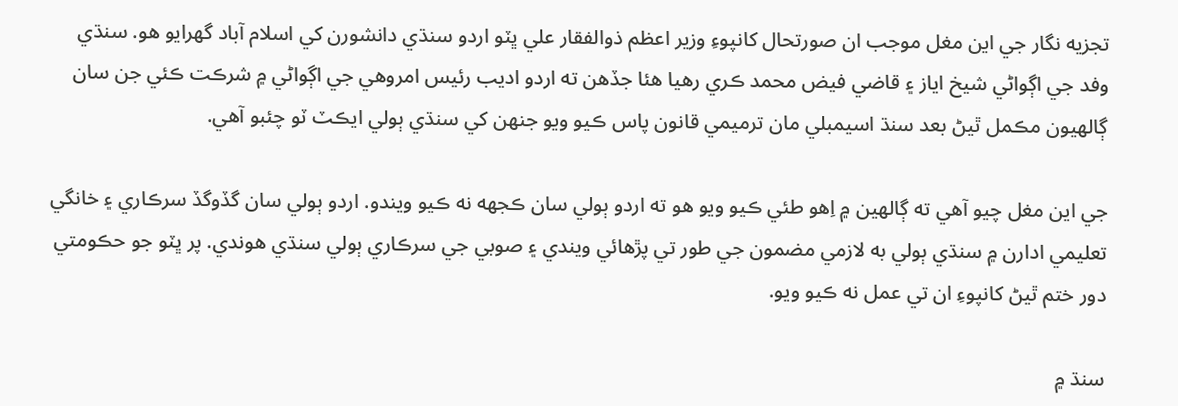تجزيه نگار جي اين مغل موجب ان صورتحال کانپوءِ وزير اعظم ذوالفقار علي ڀٽو اردو سنڌي دانشورن کي اسلام آباد گهرايو هو. سنڌي وفد جي اڳواڻي شيخ اياز ۽ قاضي فيض محمد ڪري رهيا هئا جڏهن ته اردو اديب رئيس امروهي جي اڳواڻي ۾ شرڪت ڪئي جن سان ڳالهيون مڪمل ٿيڻ بعد سنڌ اسيمبلي مان ترميمي قانون پاس ڪيو ويو جنهن کي سنڌي ٻولي ايڪٽ ٽو چئبو آهي.

جي اين مغل چيو آهي ته ڳالهين ۾ اِهو طئي ڪيو ويو هو ته اردو ٻولي سان ڪجهه نه ڪيو ويندو. اردو ٻولي سان گڏوگڏ سرڪاري ۽ خانگي تعليمي ادارن ۾ سنڌي ٻولي به لازمي مضمون جي طور تي پڙهائي ويندي ۽ صوبي جي سرڪاري ٻولي سنڌي هوندي. پر ڀٽو جو حڪومتي دور ختم ٿيڻ کانپوءِ ان تي عمل نه ڪيو ويو.

سنڌ ۾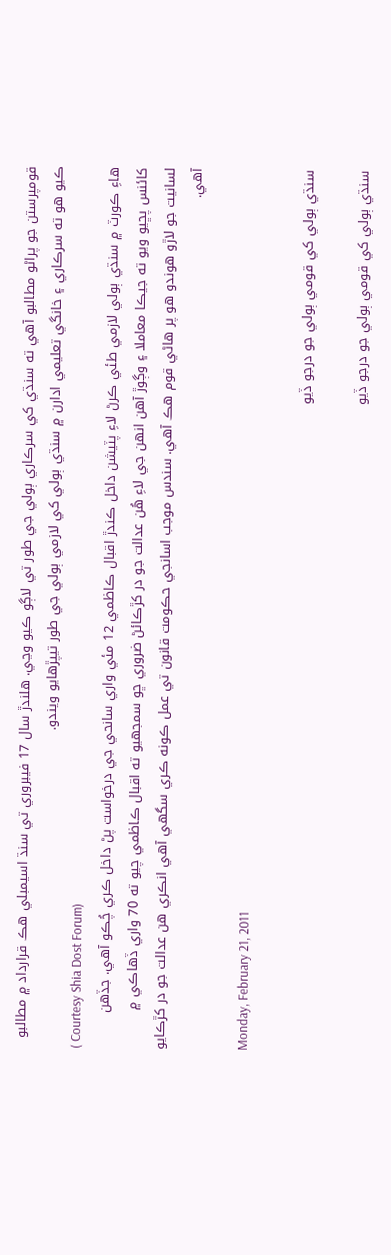قومپرستن جو پراڻو مطالبو آهي ته سنڌي کي سرڪاري ٻولي جي طور تي لاڳو ڪيو وڃي. هلندڙ سال 17 فيبروري تي سنڌ اسيمبلي هڪ قرارداد ۾ مطالبو ڪيو هو ته سرڪاري ۽ خانگي تعليمي ادارن ۾ سنڌي ٻولي کي لازمي ٻولي جي طور تيپڙهايو ويندو.
( Courtesy Shia Dost Forum)
هاءِ ڪورٽ ۾ سنڌي ٻولي لازمي طئي ڪرڻ لاءِ پٽيشن داخل ڪندڙ اقبال ڪاظمي 12 مئي واري سانحي جي درخواست پڻ داخل ڪري چُڪو آهي. جڏهن کائنس پڇيو ويو ته جيڪا معاملا ۽ وڳوڙ آهن انهن جي لاءِ هُن عدالت جو در کڙڪائڻ ضروري ڇو سمجهيو ته اقبال ڪاظمي چيو ته 70 واري ڏهاڪي ۾ لسانيت جو لاڙو هوندو هو پر هاڻي قوم هڪ آهي. سندس موجب اسانجي حڪومت قانون تي عمل ڪونه ڪري سگهي آهي انڪري هن عدالت جو در کڙڪايو آهي.

Monday, February 21, 2011

سنڌي ٻولي کي قومي ٻولي جو درجو ڏيو

سنڌي ٻولي کي قومي ٻولي جو درجو ڏيو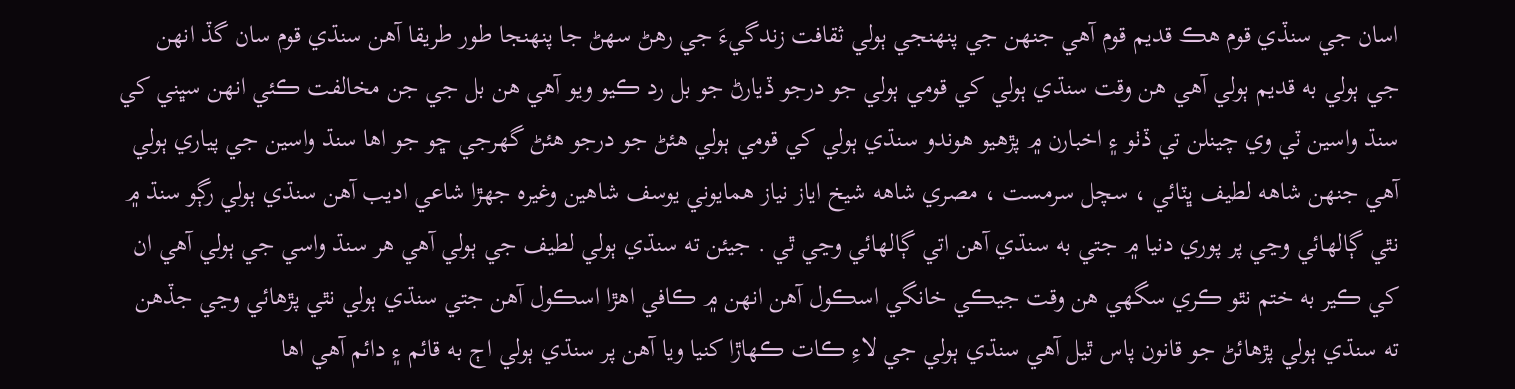اسان جي سنڏي قوم هڪ قديم قوم آهي جنهن جي پنهنجي ٻولي ثقافت زندگيءَ جي رهڻ سهڻ جا پنهنجا طور طريقا آهن سنڌي قوم سان گڏ انهن جي ٻولي به قديم ٻولي آهي هن وقت سنڌي ٻولي کي قومي ٻولي جو درجو ڏيارڻ جو بل رد ڪيو ويو آهي هن بل جي جن مخالفت ڪئي انهن سڀني کي سنڌ واسين ٽي وي چينلن تي ڏٺو ۽ اخبارن ۾ پڙهيو هوندو سنڌي ٻولي کي قومي ٻولي هئڻ جو درجو هئڻ گھرجي ڇو جو اها سنڌ واسين جي پياري ٻولي آهي جنهن شاهه لطيف ڀٽائي ، سچل سرمست ، مصري شاهه شيخ اياز نياز همايوني يوسف شاهين وغيره جھڙا شاعي اديب آهن سنڌي ٻولي رڳو سنڌ ۾ نٿي ڳالهائي وڃي پر پوري دنيا ۾ جتي به سنڌي آهن اتي ڳالهائي وڃي ٿي . جيئن ته سنڌي ٻولي لطيف جي ٻولي آهي هر سنڌ واسي جي ٻولي آهي ان کي ڪير به ختم نٿو ڪري سگھي هن وقت جيڪي خانگي اسڪول آهن انهن ۾ ڪافي اهڙا اسڪول آهن جتي سنڌي ٻولي نٿي پڙهائي وڃي جڏهن ته سنڌي ٻولي پڙهائڻ جو قانون پاس ٿيل آهي سنڌي ٻولي جي لاءِ ڪات ڪهاڙا کنيا ويا آهن پر سنڌي ٻولي اڄ به قائم ۽ دائم آهي اها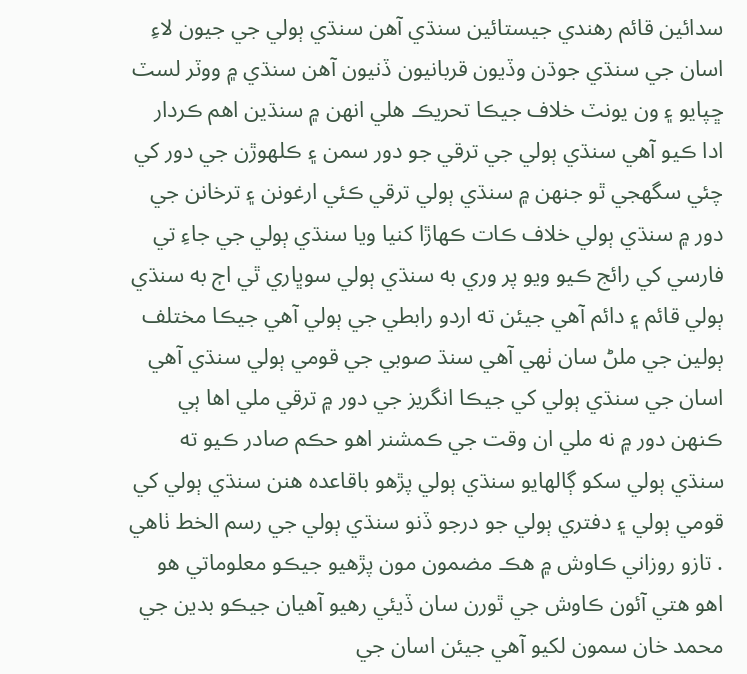سدائين قائم رهندي جيستائين سنڌي آهن سنڌي ٻولي جي جيون لاءِ اسان جي سنڌي جوڌن وڏيون قربانيون ڏنيون آهن سنڌي ۾ ووٽر لسٽ ڇپايو ۽ ون يونٽ خلاف جيڪا تحريڪ هلي انهن ۾ سنڌين اهم ڪردار ادا ڪيو آهي سنڌي ٻولي جي ترقي جو دور سمن ۽ ڪلهوڙن جي دور کي چئي سگھجي ٿو جنهن ۾ سنڌي ٻولي ترقي ڪئي ارغونن ۽ ترخانن جي دور ۾ سنڌي ٻولي خلاف ڪات ڪهاڙا کنيا ويا سنڌي ٻولي جي جاءِ تي فارسي کي رائج ڪيو ويو پر وري به سنڌي ٻولي سوڀاري ٿي اڄ به سنڌي ٻولي قائم ۽ دائم آهي جيئن ته اردو رابطي جي ٻولي آهي جيڪا مختلف ٻولين جي ملڻ سان ٺهي آهي سنڌ صوبي جي قومي ٻولي سنڌي آهي اسان جي سنڌي ٻولي کي جيڪا انگريز جي دور ۾ ترقي ملي اها ٻي ڪنهن دور ۾ نه ملي ان وقت جي ڪمشنر اهو حڪم صادر ڪيو ته سنڌي ٻولي سکو ڳالهايو سنڌي ٻولي پڙهو باقاعده هنن سنڌي ٻولي کي قومي ٻولي ۽ دفتري ٻولي جو درجو ڏنو سنڌي ٻولي جي رسم الخط ٺاهي . تازو روزاني ڪاوش ۾ هڪ مضمون مون پڙهيو جيڪو معلوماتي هو اهو هتي آئون ڪاوش جي ٿورن سان ڏيئي رهيو آهيان جيڪو بدين جي محمد خان سمون لکيو آهي جيئن اسان جي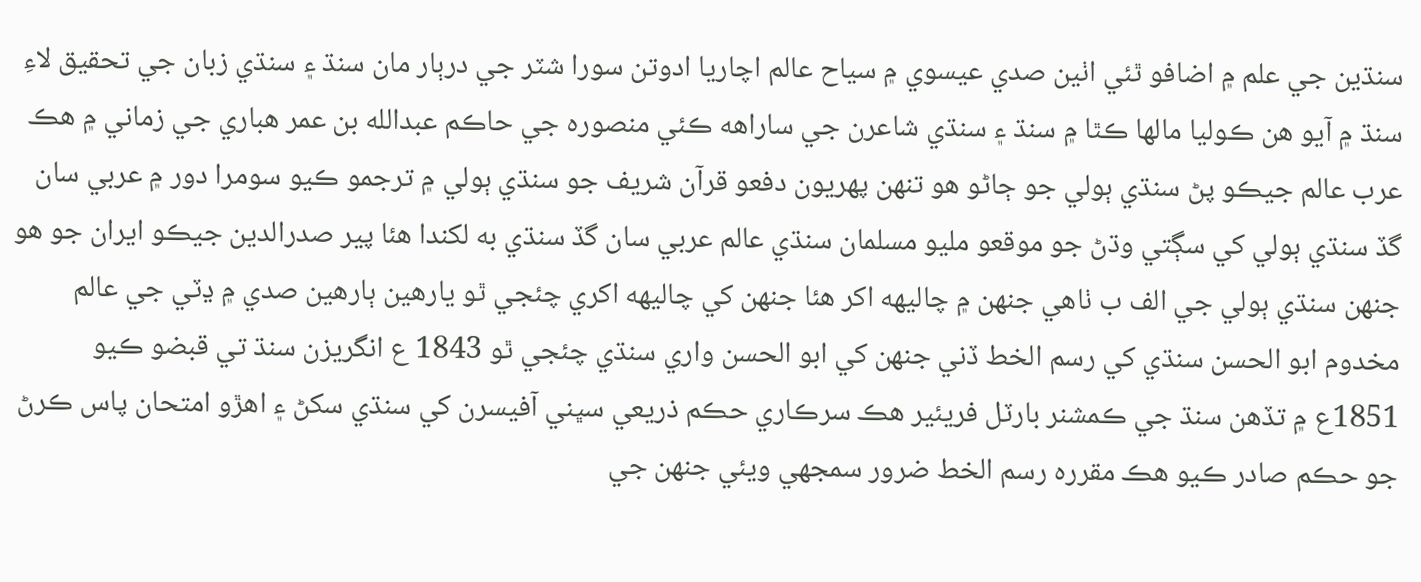سنڌين جي علم ۾ اضافو ٿئي اٺين صدي عيسوي ۾ سياح عالم اچاريا ادوتن سورا شٽر جي درٻار مان سنڌ ۽ سنڌي زبان جي تحقيق لاءِ سنڌ ۾ آيو هن ڪوليا مالها ڪٿا ۾ سنڌ ۽ سنڌي شاعرن جي ساراهه ڪئي منصوره جي حاڪم عبدالله بن عمر هباري جي زماني ۾ هڪ عرب عالم جيڪو پڻ سنڌي ٻولي جو ڄاڻو هو تنهن پهريون دفعو قرآن شريف جو سنڌي ٻولي ۾ ترجمو ڪيو سومرا دور ۾ عربي سان گڏ سنڌي ٻولي کي سڳتي وڌڻ جو موقعو مليو مسلمان سنڌي عالم عربي سان گڏ سنڌي به لکندا هئا پير صدرالدين جيڪو ايران جو هو جنهن سنڌي ٻولي جي الف ب ٺاهي جنهن ۾ چاليهه اکر هئا جنهن کي چاليهه اکري چئجي ٿو يارهين ٻارهين صدي ۾ ڍٽي جي عالم مخدوم ابو الحسن سنڌي کي رسم الخط ڏني جنهن کي ابو الحسن واري سنڌي چئجي ٿو 1843 ع انگريزن سنڌ تي قبضو ڪيو 1851ع ۾ تڏهن سنڌ جي ڪمشنر بارٽل فريئير هڪ سرڪاري حڪم ذريعي سڀني آفيسرن کي سنڌي سکڻ ۽ اهڙو امتحان پاس ڪرڻ جو حڪم صادر ڪيو هڪ مقرره رسم الخط ضرور سمجھي ويئي جنهن جي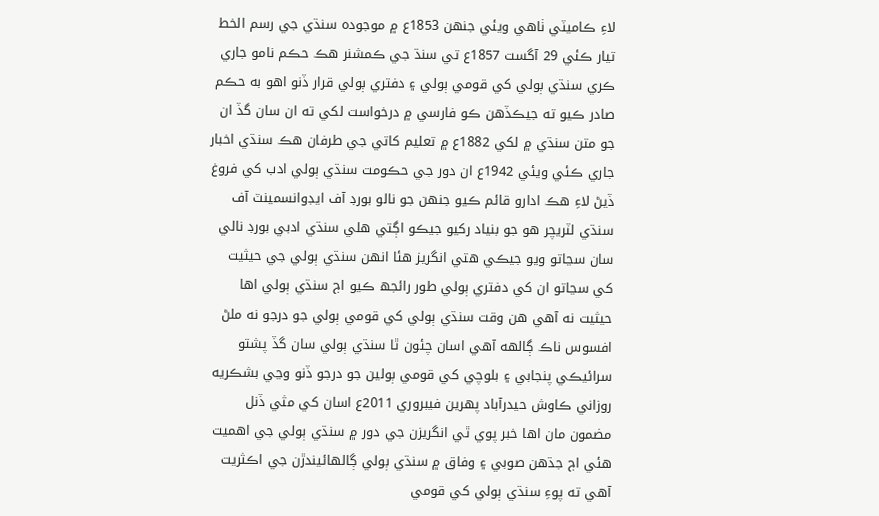لاءِ ڪاميٽي ٺاهي ويئي جنهن 1853ع ۾ موجوده سنڌي جي رسم الخط تيار ڪئي 29 آگست 1857ع تي سنڌ جي ڪمشنر هڪ حڪم نامو جاري ڪري سنڌي ٻولي کي قومي ٻولي ۽ دفتري ٻولي قرار ڏنو اهو به حڪم صادر ڪيو ته جيڪڏهن ڪو فارسي ۾ درخواست لکي ته ان سان گڏ ان جو متن سنڌي ۾ لکي 1882ع ۾ تعليم کاتي جي طرفان هڪ سنڌي اخبار جاري ڪئي ويئي 1942ع ان دور جي حڪومت سنڌي ٻولي ادب کي فروغ ڏيڻ لاءِ هڪ ادارو قائم ڪيو جنهن جو نالو بورڊ آف ايڊوانسمينٽ آف سنڌي لٽريچر هو جو بنياد رکيو جيڪو اڳتي هلي سنڌي ادبي بورڊ نالي سان سڃاتو ويو جيڪي هتي انگريز هئا انهن سنڌي ٻولي جي حيثيت کي سڃاتو ان کي دفتري ٻولي طور رائجھ ڪيو اڄ سنڌي ٻولي اها حيثيت نه آهي هن وقت سنڌي ٻولي کي قومي ٻولي جو درجو نه ملڻ افسوس ناڪ ڳالهه آهي اسان چئون ٿا سنڌي ٻولي سان گڏ پشتو سرائيڪي پنجابي ۽ بلوچي کي قومي ٻولين جو درجو ڏنو وڃي بشڪريه روزاني ڪاوش حيدرآباد پهرين فيبروري 2011ع اسان کي مثي ڏنل مضمون مان اها خبر پوي ٿي انگريزن جي دور ۾ سنڌي ٻولي جي اهميت هئي اڄ جڌهن صوبي ۽ وفاق ۾ سنڌي ٻولي ڳالهائيندڙن جي اڪثريت آهي ته پوءِ سنڌي ٻولي کي قومي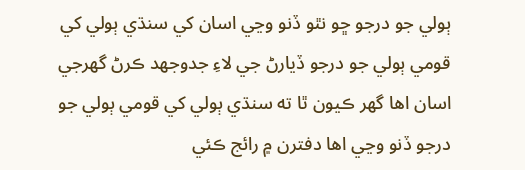ٻولي جو درجو ڇو نٿو ڏنو وڃي اسان کي سنڌي ٻولي کي قومي ٻولي جو درجو ڏيارڻ جي لاءِ جدوجهد ڪرڻ گھرجي اسان اها گھر ڪيون ٿا ته سنڌي ٻولي کي قومي ٻولي جو درجو ڏنو وڃي اها دفترن ۾ رائج ڪئي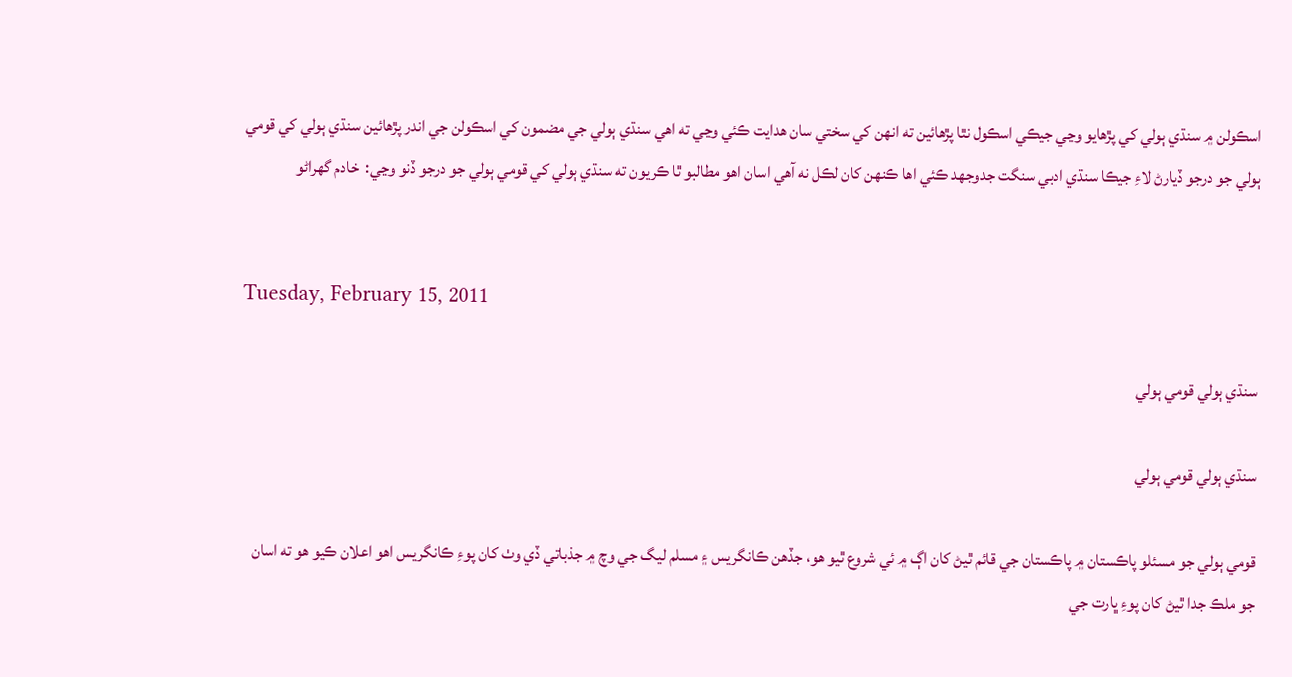اسڪولن ۾ سنڌي ٻولي کي پڙهايو وڃي جيڪي اسڪول نٿا پڙهائين ته انهن کي سختي سان هدايت ڪئي وڃي ته اهي سنڌي ٻولي جي مضمون کي اسڪولن جي اندر پڙهائين سنڌي ٻولي کي قومي ٻولي جو درجو ڏيارڻ لاءِ جيڪا سنڌي ادبي سنگت جدوجهد ڪئي اها ڪنهن کان لڪل نه آهي اسان اهو مطالبو ٿا ڪريون ته سنڌي ٻولي کي قومي ٻولي جو درجو ڏنو وڃي:  خادم گھراڻو


Tuesday, February 15, 2011

سنڌي ٻولي قومي ٻولي

سنڌي ٻولي قومي ٻولي

قومي ٻولي جو مسئلو پاڪستان ۾ پاڪستان جي قائم ٿيڻ کان اڳ ۾ ئي شروع ٿيو هو، جڏهن ڪانگريس ۽ مسلم ليگ جي وچ ۾ جذباتي ڏي وٺ کان پوءِ ڪانگريس اهو اعلان ڪيو هو ته اسان جو ملڪ جدا ٿيڻ کان پوءِ ڀارت جي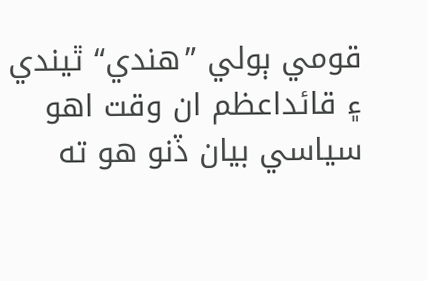قومي ٻولي ”هندي“ ٿيندي ۽ قائداعظم ان وقت اهو سياسي بيان ڏنو هو ته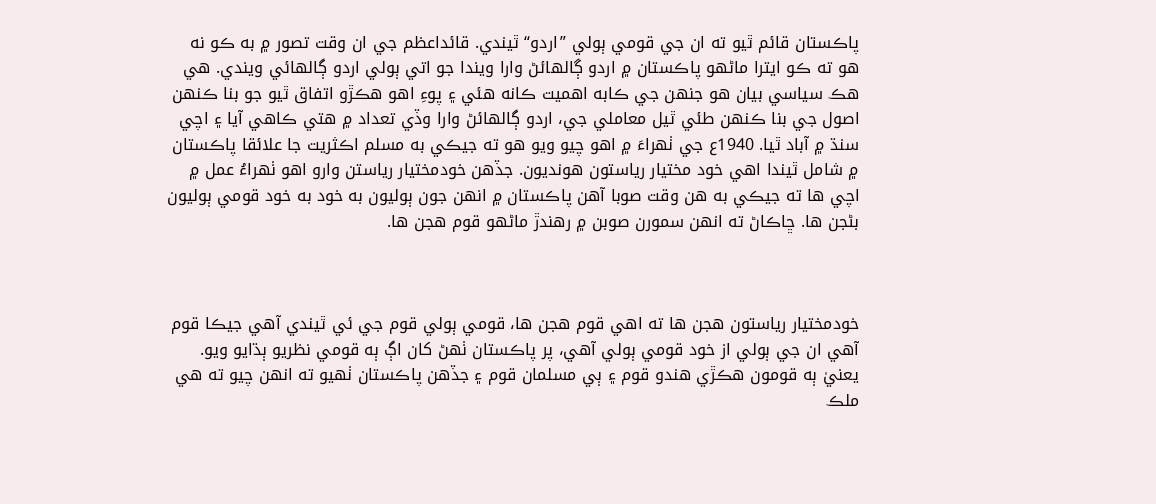پاڪستان قائم ٿيو ته ان جي قومي ٻولي ”اردو“ ٿيندي. قائداعظم جي ان وقت تصور ۾ به ڪو نه هو ته ڪو ايترا ماڻهو پاڪستان ۾ اردو ڳالهائڻ وارا ويندا جو اتي ٻولي اردو ڳالهائي ويندي. هي هڪ سياسي بيان هو جنهن جي ڪابه اهميت ڪانه هئي ۽ پوءِ اهو هڪڙو اتفاق ٿيو جو بنا ڪنهن اصول جي بنا ڪنهن طئي ٿيل معاملي جي، اردو ڳالهائڻ وارا وڏي تعداد ۾ هتي ڪاهي آيا ۽ اچي سنڌ ۾ آباد ٿيا. 1940ع جي ٺهراءَ ۾ اهو چيو ويو هو ته جيڪي به مسلم اڪثريت جا علائقا پاڪستان ۾ شامل ٿيندا اهي خود مختيار رياستون هونديون. جڏهن خودمختيار رياستن وارو اهو ٺهراءُ عمل ۾ اچي ها ته جيڪي به هن وقت صوبا آهن پاڪستان ۾ انهن جون ٻوليون به خود به خود قومي ٻوليون بڻجن ها. ڇاڪاڻ ته انهن سمورن صوبن ۾ رهندڙ ماڻهو قوم هجن ها.



خودمختيار رياستون هجن ها ته اهي قوم هجن ها، قومي ٻولي قوم جي ئي ٿيندي آهي جيڪا قوم آهي ان جي ٻولي از خود قومي ٻولي آهي، پر پاڪستان ٺهڻ کان اڳ ٻه قومي نظريو ٻڌايو ويو. يعنيٰ ٻه قومون هڪڙي هندو قوم ۽ ٻي مسلمان قوم ۽ جڏهن پاڪستان ٺهيو ته انهن چيو ته هي ملڪ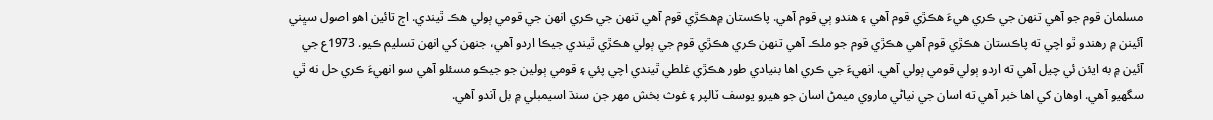مسلمان قوم جو آهي تنهن جي ڪري هيءَ هڪڙي قوم آهي ۽ هندو ٻي قوم آهي. پاڪستان ۾هڪڙي قوم آهي تنهن جي ڪري انهن جي قومي ٻولي هڪ ٿيندي. اڄ تائين اهو اصول سڀني آئينن ۾ رهندو ٿو اچي ته پاڪستان هڪڙي قوم آهي هڪڙي قوم جو ملڪ آهي تنهن ڪري هڪڙي قوم جي ٻولي هڪڙي ٿيندي جيڪا اردو آهي، جنهن کي انهن تسليم ڪيو. 1973ع جي آئين ۾ به ايئن ئي چيل آهي ته اردو ٻولي قومي ٻولي آهي. انهيءَ جي ڪري اها بنيادي طور هڪڙي غلطي ٿيندي اچي پئي ۽ قومي ٻولين جو جيڪو مسئلو آهي سو انهيءَ ڪري حل نه ٿي سگهيو آهي. اوهان کي اها خبر آهي ته اسان جي نياڻي ماروي ميمڻ اسان جو هيرو يوسف ٽالپر ۽ غوث بخش مهر جن سنڌ اسيمبلي ۾ بل آندو آهي.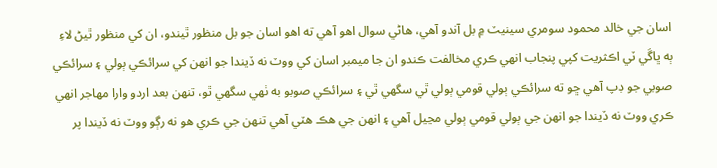اسان جي خالد محمود سومري سينيٽ ۾ بل آندو آهي، هاڻي سوال اهو آهي ته اهو اسان جو بل منظور ٿيندو، ان کي منظور ٿيڻ لاءِ ٻه ڀاڱي ٽي اڪثريت کپي پنجاب انهي ڪري مخالفت ڪندو ان جا ميمبر اسان کي ووٽ نه ڏيندا جو انهن کي سرائڪي ٻولي ۽ سرائڪي صوبي جو ڊپ آهي ڇو ته سرائڪي ٻولي قومي ٻولي ٿي سگهي ٿي ۽ سرائڪي صوبو به ٺهي سگهي ٿو، تنهن بعد اردو وارا مهاجر انهي ڪري ووٽ نه ڏيندا جو انهن جي ٻولي قومي ٻولي مڃيل آهي ۽ انهن جي هڪ هٽي آهي تنهن جي ڪري هو نه رڳو ووٽ نه ڏيندا پر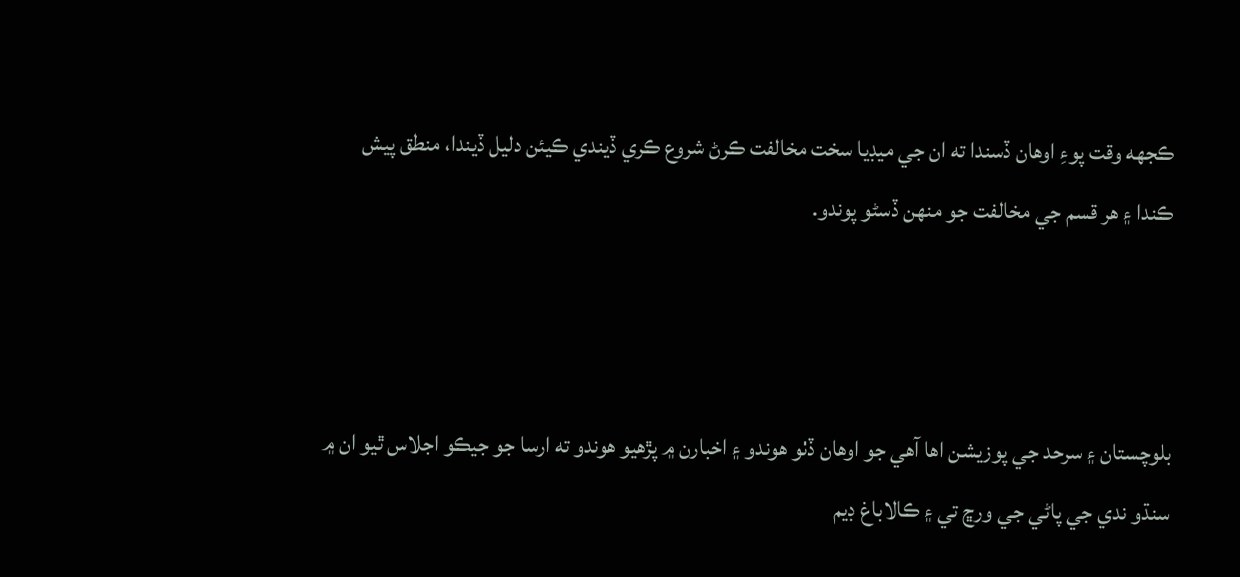ڪجهه وقت پوءِ اوهان ڏسندا ته ان جي ميڊيا سخت مخالفت ڪرڻ شروع ڪري ڏيندي ڪيئن دليل ڏيندا، منطق پيش ڪندا ۽ هر قسم جي مخالفت جو منهن ڏسڻو پوندو.



بلوچستان ۽ سرحد جي پوزيشن اها آهي جو اوهان ڏٺو هوندو ۽ اخبارن ۾ پڙهيو هوندو ته ارسا جو جيڪو اجلاس ٿيو ان ۾ سنڌو ندي جي پاڻي جي ورڇ تي ۽ ڪالاباغ ڊيم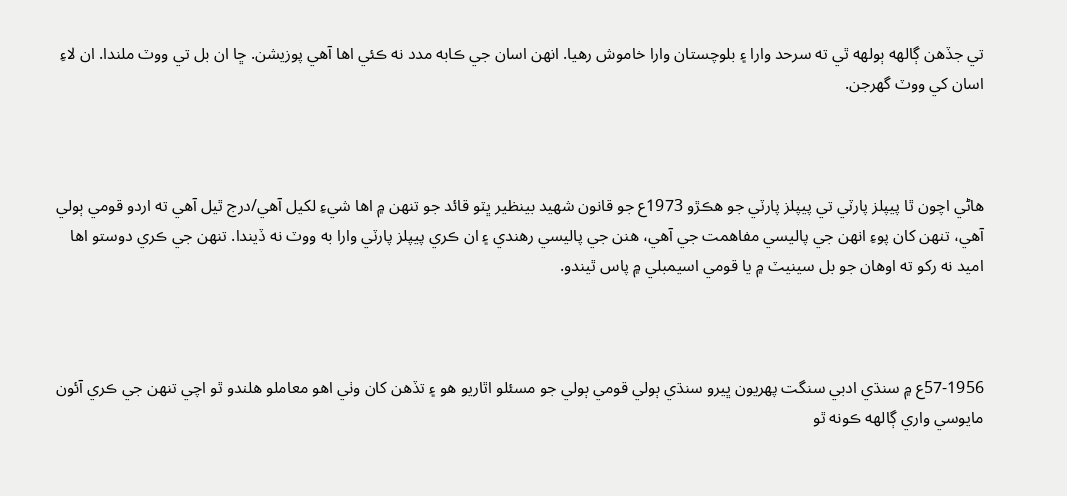تي جڏهن ڳالهه ٻولهه ٿي ته سرحد وارا ۽ بلوچستان وارا خاموش رهيا. انهن اسان جي ڪابه مدد نه ڪئي اها آهي پوزيشن. ڇا ان بل تي ووٽ ملندا. ان لاءِ اسان کي ووٽ گهرجن.



هاڻي اچون ٿا پيپلز پارٽي تي پيپلز پارٽي جو هڪڙو 1973ع جو قانون شهيد بينظير ڀٽو قائد جو تنهن ۾ اها شيءِ لکيل آهي/درج ٿيل آهي ته اردو قومي ٻولي آهي، تنهن کان پوءِ انهن جي پاليسي مفاهمت جي آهي، هنن جي پاليسي رهندي ۽ ان ڪري پيپلز پارٽي وارا به ووٽ نه ڏيندا. تنهن جي ڪري دوستو اها اميد نه رکو ته اوهان جو بل سينيٽ ۾ يا قومي اسيمبلي ۾ پاس ٿيندو.



57-1956ع ۾ سنڌي ادبي سنگت پهريون ڀيرو سنڌي ٻولي قومي ٻولي جو مسئلو اٿاريو هو ۽ تڏهن کان وٺي اهو معاملو هلندو ٿو اچي تنهن جي ڪري آئون مايوسي واري ڳالهه ڪونه ٿو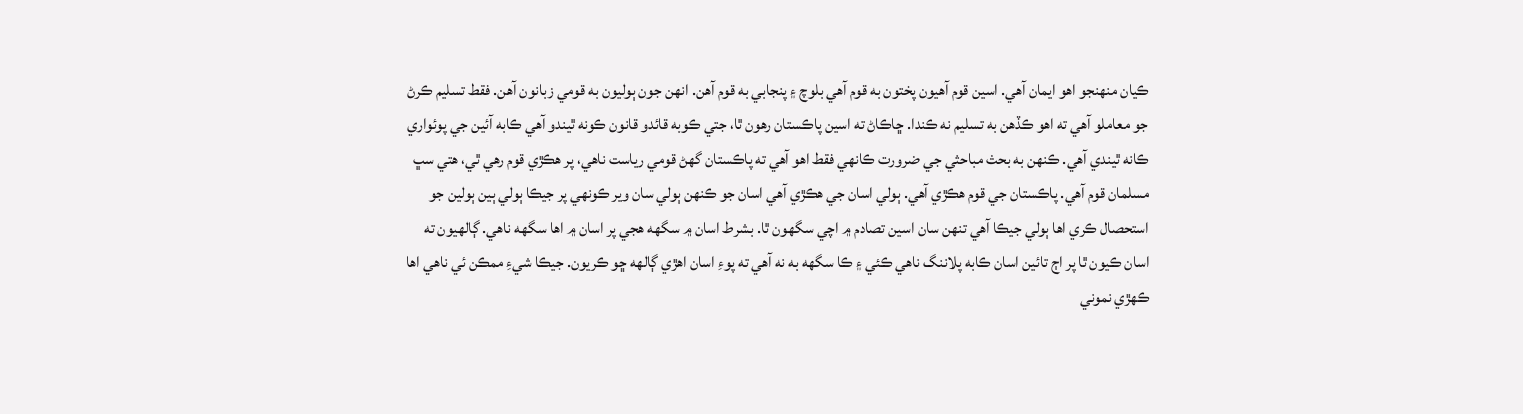ڪيان منهنجو اهو ايمان آهي. اسين قوم آهيون پختون به قوم آهي بلوچ ۽ پنجابي به قوم آهن. انهن جون ٻوليون به قومي زبانون آهن. فقط تسليم ڪرڻ جو معاملو آهي ته اهو ڪڏهن به تسليم نه ڪندا. ڇاڪاڻ ته اسين پاڪستان رهون ٿا، جتي ڪوبه قائدو قانون ڪونه ٿيندو آهي ڪابه آئين جي پوئواري ڪانه ٿيندي آهي. ڪنهن به بحث مباحثي جي ضرورت ڪانهي فقط اهو آهي ته پاڪستان گهڻ قومي رياست ناهي، پر هڪڙي قوم رهي ٿي، هتي سڀ مسلمان قوم آهي. پاڪستان جي قوم هڪڙي آهي. ٻولي اسان جي هڪڙي آهي اسان جو ڪنهن ٻولي سان وير ڪونهي پر جيڪا ٻولي ٻين ٻولين جو استحصال ڪري اها ٻولي جيڪا آهي تنهن سان اسين تصادم ۾ اچي سگهون ٿا. بشرط اسان ۾ سگهه هجي پر اسان ۾ اها سگهه ناهي. ڳالهيون ته اسان ڪيون ٿا پر اڄ تائين اسان ڪابه پلاننگ ناهي ڪئي ۽ ڪا سگهه به نه آهي ته پوءِ اسان اهڙي ڳالهه ڇو ڪريون. جيڪا شيءِ ممڪن ئي ناهي اها ڪهڙي نموني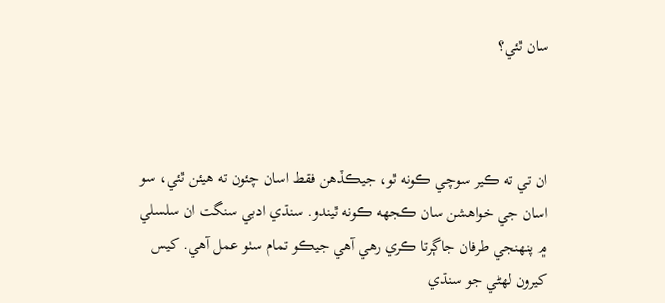سان ٿئي؟



ان تي ته ڪير سوچي ڪونه ٿو، جيڪڏهن فقط اسان چئون ته هيئن ٿئي، سو اسان جي خواهشن سان ڪجهه ڪونه ٿيندو. سنڌي ادبي سنگت ان سلسلي ۾ پنهنجي طرفان جاڳرتا ڪري رهي آهي جيڪو تمام سٺو عمل آهي. کيس کيرون لهڻي جو سنڌي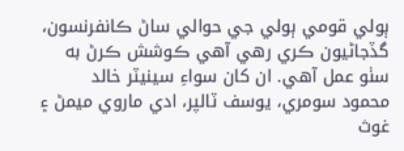ٻولي قومي ٻولي جي حوالي ساڻ ڪانفرنسون، گڏجاڻيون ڪري رهي آهي ڪوشش ڪرڻ به سٺو عمل آهي. ان کان سواءِ سينيٽر خالد محمود سومري، يوسف ٽالپر، ادي ماروي ميمڻ ۽ غوث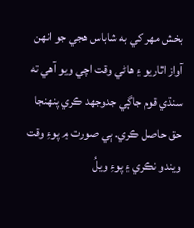بخش مهر کي به شاباس هجي جو انهن آواز اٿاريو ۽ هاڻي وقت اچي ويو آهي ته سنڌي قوم جاڳي جدوجهد ڪري پنهنجا حق حاصل ڪري. ٻي صورت ۾ پوءِ وقت ويندو نڪري ۽ پوءِ ويلُ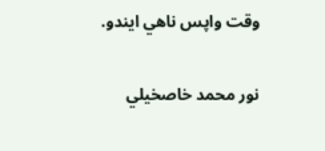وقت واپس ناهي ايندو.

نور محمد خاصخيلي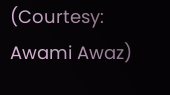(Courtesy: Awami Awaz)